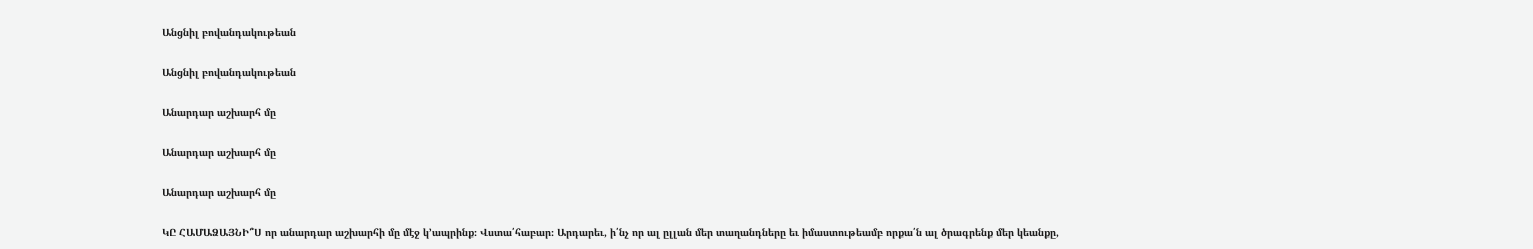Անցնիլ բովանդակութեան

Անցնիլ բովանդակութեան

Անարդար աշխարհ մը

Անարդար աշխարհ մը

Անարդար աշխարհ մը

ԿԸ ՀԱՄԱՁԱՅՆԻ՞Ս որ անարդար աշխարհի մը մէջ կ’ապրինք։ Վստա՛հաբար։ Արդարեւ, ի՛նչ որ ալ ըլլան մեր տաղանդները եւ իմաստութեամբ որքա՛ն ալ ծրագրենք մեր կեանքը,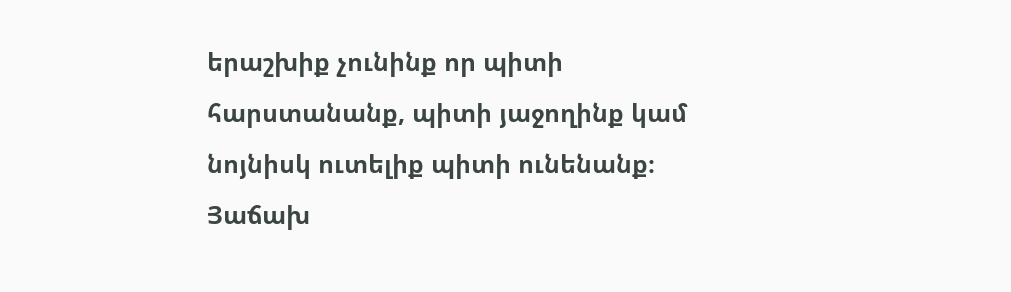երաշխիք չունինք որ պիտի հարստանանք, պիտի յաջողինք կամ նոյնիսկ ուտելիք պիտի ունենանք։ Յաճախ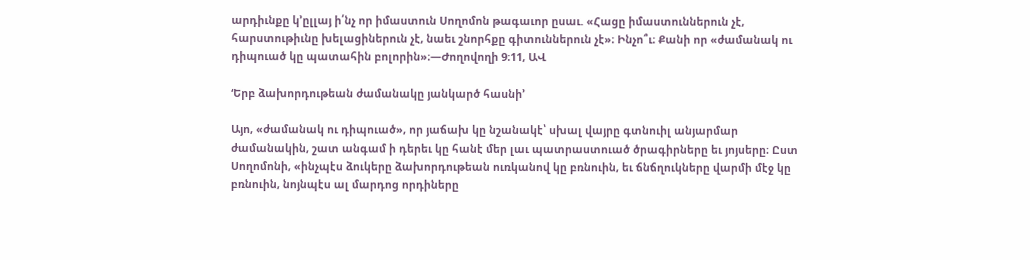արդիւնքը կ’ըլլայ ի՛նչ որ իմաստուն Սողոմոն թագաւոր ըսաւ. «Հացը իմաստուններուն չէ, հարստութիւնը խելացիներուն չէ, նաեւ շնորհքը գիտուններուն չէ»։ Ինչո՞ւ։ Քանի որ «ժամանակ ու դիպուած կը պատահին բոլորին»։—Ժողովողի 9։11, ԱՎ

‘Երբ ձախորդութեան ժամանակը յանկարծ հասնի’

Այո, «ժամանակ ու դիպուած», որ յաճախ կը նշանակէ՝ սխալ վայրը գտնուիլ անյարմար ժամանակին, շատ անգամ ի դերեւ կը հանէ մեր լաւ պատրաստուած ծրագիրները եւ յոյսերը։ Ըստ Սողոմոնի, «ինչպէս ձուկերը ձախորդութեան ուռկանով կը բռնուին, եւ ճնճղուկները վարմի մէջ կը բռնուին, նոյնպէս ալ մարդոց որդիները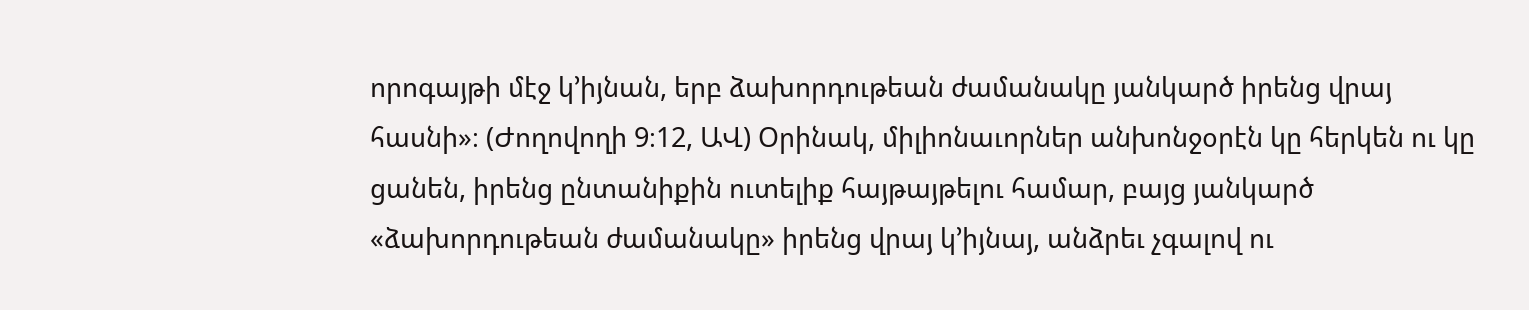որոգայթի մէջ կ’իյնան, երբ ձախորդութեան ժամանակը յանկարծ իրենց վրայ հասնի»։ (Ժողովողի 9։12, ԱՎ) Օրինակ, միլիոնաւորներ անխոնջօրէն կը հերկեն ու կը ցանեն, իրենց ընտանիքին ուտելիք հայթայթելու համար, բայց յանկարծ «ձախորդութեան ժամանակը» իրենց վրայ կ’իյնայ, անձրեւ չգալով ու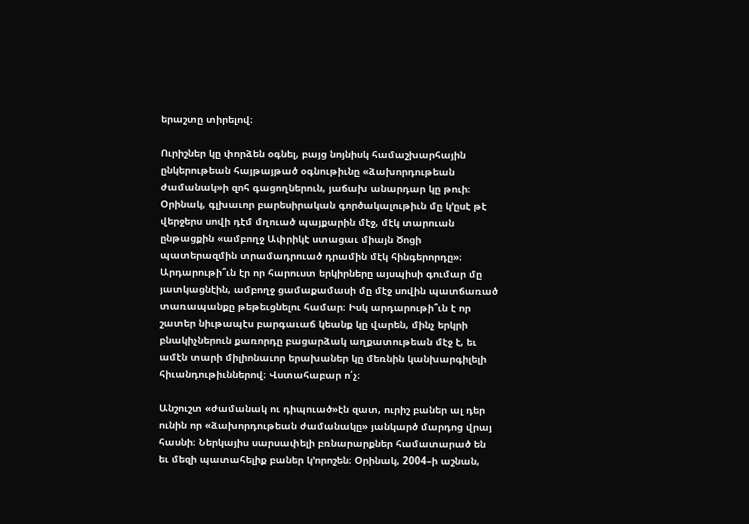երաշտը տիրելով։

Ուրիշներ կը փորձեն օգնել, բայց նոյնիսկ համաշխարհային ընկերութեան հայթայթած օգնութիւնը «ձախորդութեան ժամանակ»ի զոհ գացողներուն, յաճախ անարդար կը թուի։ Օրինակ, գլխաւոր բարեսիրական գործակալութիւն մը կ’ըսէ թէ վերջերս սովի դէմ մղուած պայքարին մէջ, մէկ տարուան ընթացքին «ամբողջ Ափրիկէ ստացաւ միայն Ծոցի պատերազմին տրամադրուած դրամին մէկ հինգերորդը»։ Արդարութի՞ւն էր որ հարուստ երկիրները այսպիսի գումար մը յատկացնէին, ամբողջ ցամաքամասի մը մէջ սովին պատճառած տառապանքը թեթեւցնելու համար։ Իսկ արդարութի՞ւն է որ շատեր նիւթապէս բարգաւաճ կեանք կը վարեն, մինչ երկրի բնակիչներուն քառորդը բացարձակ աղքատութեան մէջ է, եւ ամէն տարի միլիոնաւոր երախաներ կը մեռնին կանխարգիլելի հիւանդութիւններով։ Վստահաբար ո՛չ։

Անշուշտ «ժամանակ ու դիպուած»էն զատ, ուրիշ բաներ ալ դեր ունին որ «ձախորդութեան ժամանակը» յանկարծ մարդոց վրայ հասնի։ Ներկայիս սարսափելի բռնարարքներ համատարած են եւ մեզի պատահելիք բաներ կ’որոշեն։ Օրինակ, 2004–ի աշնան,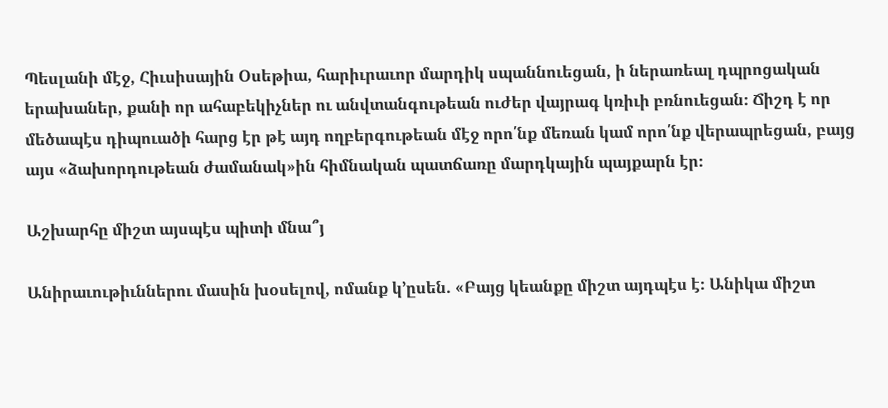Պեսլանի մէջ, Հիւսիսային Օսեթիա, հարիւրաւոր մարդիկ սպաննուեցան, ի ներառեալ դպրոցական երախաներ, քանի որ ահաբեկիչներ ու անվտանգութեան ուժեր վայրագ կռիւի բռնուեցան։ Ճիշդ է որ մեծապէս դիպուածի հարց էր թէ այդ ողբերգութեան մէջ որո՛նք մեռան կամ որո՛նք վերապրեցան, բայց այս «ձախորդութեան ժամանակ»ին հիմնական պատճառը մարդկային պայքարն էր։

Աշխարհը միշտ այսպէս պիտի մնա՞յ

Անիրաւութիւններու մասին խօսելով, ոմանք կ’ըսեն. «Բայց կեանքը միշտ այդպէս է։ Անիկա միշտ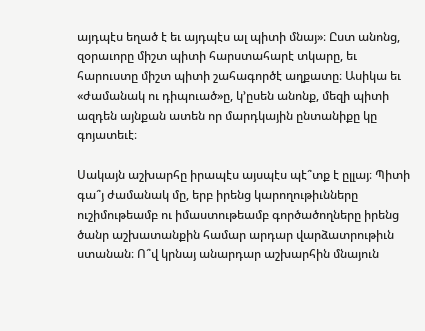այդպէս եղած է եւ այդպէս ալ պիտի մնայ»։ Ըստ անոնց, զօրաւորը միշտ պիտի հարստահարէ տկարը, եւ հարուստը միշտ պիտի շահագործէ աղքատը։ Ասիկա եւ «ժամանակ ու դիպուած»ը, կ’ըսեն անոնք, մեզի պիտի ազդեն այնքան ատեն որ մարդկային ընտանիքը կը գոյատեւէ։

Սակայն աշխարհը իրապէս այսպէս պէ՞տք է ըլլայ։ Պիտի գա՞յ ժամանակ մը, երբ իրենց կարողութիւնները ուշիմութեամբ ու իմաստութեամբ գործածողները իրենց ծանր աշխատանքին համար արդար վարձատրութիւն ստանան։ Ո՞վ կրնայ անարդար աշխարհին մնայուն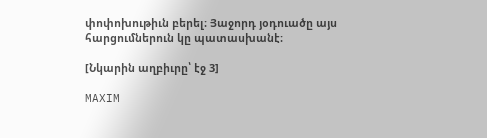փոփոխութիւն բերել։ Յաջորդ յօդուածը այս հարցումներուն կը պատասխանէ։

[Նկարին աղբիւրը՝ էջ 3]

MAXIM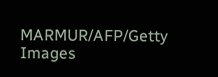MARMUR/AFP/Getty Images